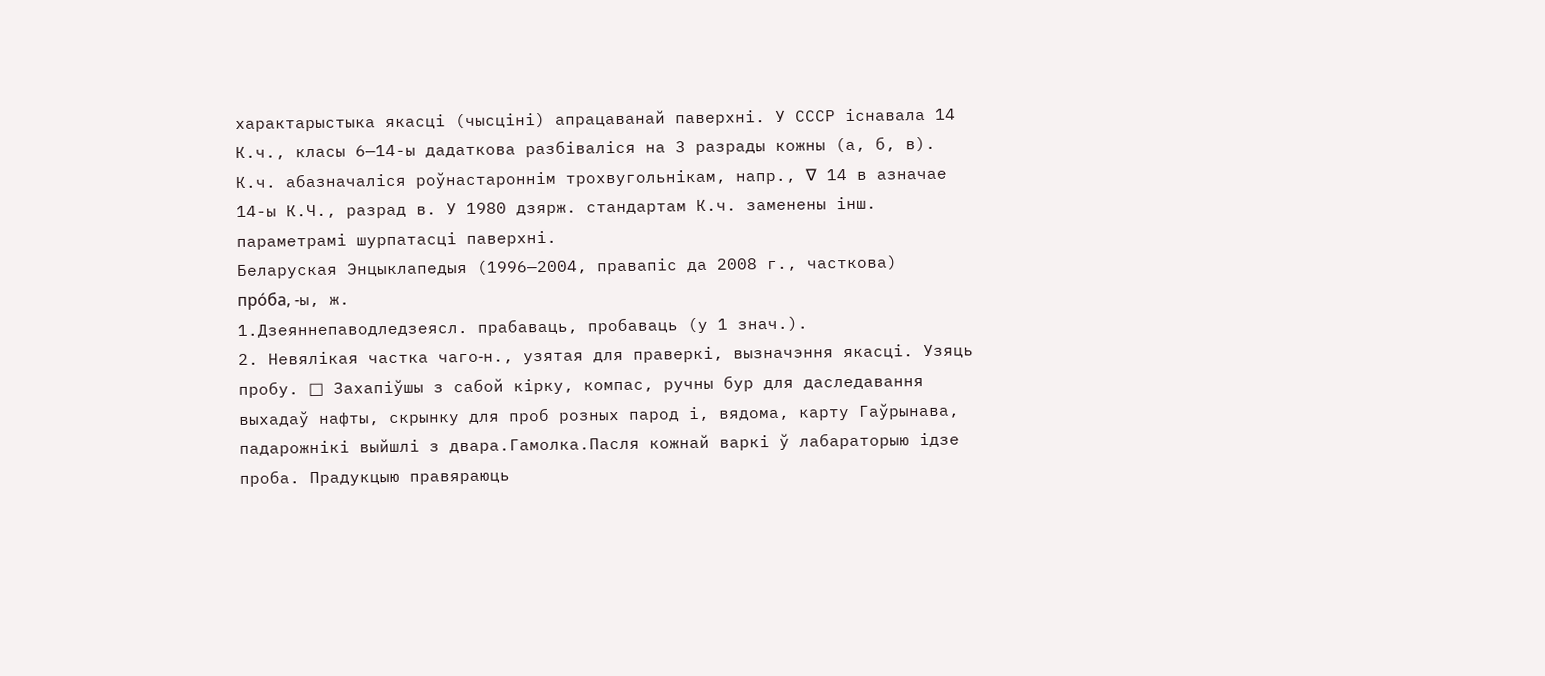характарыстыка якасці (чысціні) апрацаванай паверхні. У СССР існавала 14 К.ч., класы 6—14-ы дадаткова разбіваліся на 3 разрады кожны (а, б, в). К.ч. абазначаліся роўнастароннім трохвугольнікам, напр., ∇ 14 в азначае 14-ы К.Ч., разрад в. У 1980 дзярж. стандартам К.ч. заменены інш. параметрамі шурпатасці паверхні.
Беларуская Энцыклапедыя (1996—2004, правапіс да 2008 г., часткова)
про́ба, ‑ы, ж.
1.Дзеяннепаводледзеясл. прабаваць, пробаваць (у 1 знач.).
2. Невялікая частка чаго‑н., узятая для праверкі, вызначэння якасці. Узяць пробу. □ Захапіўшы з сабой кірку, компас, ручны бур для даследавання выхадаў нафты, скрынку для проб розных парод і, вядома, карту Гаўрынава, падарожнікі выйшлі з двара.Гамолка.Пасля кожнай варкі ў лабараторыю ідзе проба. Прадукцыю правяраюць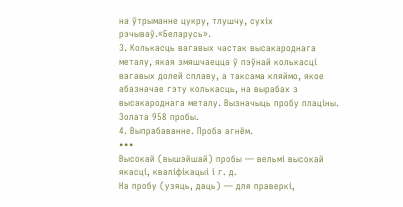на ўтрыманне цукру, тлушчу, сухіх рэчываў.«Беларусь».
3. Колькасць вагавых частак высакароднага металу, якая змяшчаецца ў пэўнай колькасці вагавых долей сплаву, а таксама кляймо, якое абазначае гэту колькасць, на вырабах з высакароднага металу. Вызначыць пробу плаціны. Золата 958 пробы.
4. Выпрабаванне. Проба агнём.
•••
Высокай (вышэйшай) пробы — вельмі высокай якасці, кваліфікацыі і г. д.
На пробу (узяць, даць) — для праверкі,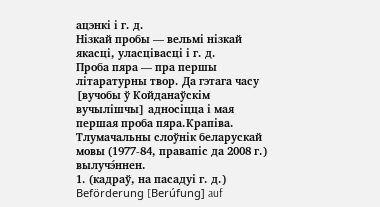ацэнкі і г. д.
Нізкай пробы — вельмі нізкай якасці, уласцівасці і г. д.
Проба пяра — пра першы літаратурны твор. Да гэтага часу [вучобы ў Койданаўскім вучылішчы] адносіцца і мая першая проба пяра.Крапіва.
Тлумачальны слоўнік беларускай мовы (1977-84, правапіс да 2008 г.)
вылучэ́ннен.
1. (кадраў, на пасадуі г. д.) Beförderung [Berúfung] auf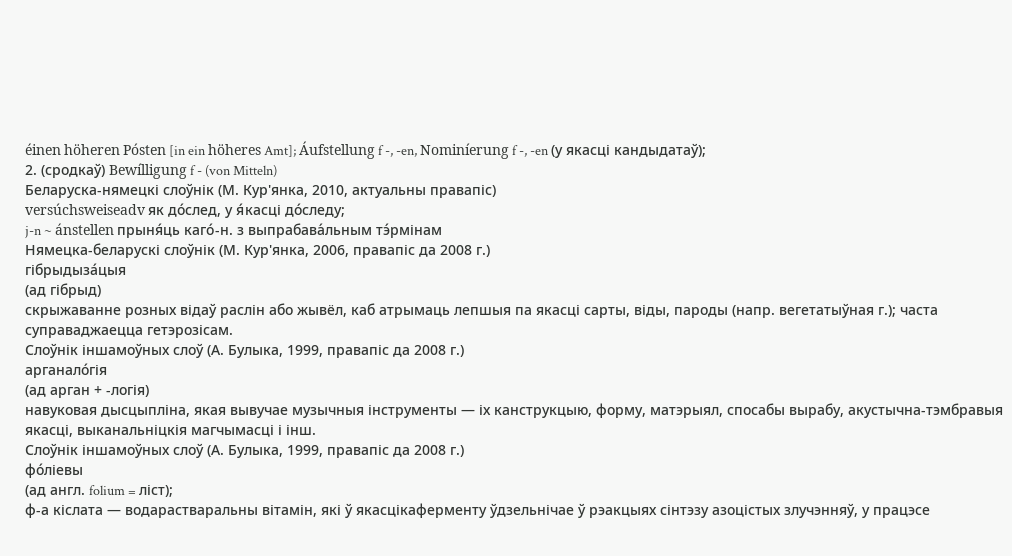éinen höheren Pósten [in ein höheres Amt]; Áufstellung f -, -en, Nominíerung f -, -en (у якасці кандыдатаў);
2. (сродкаў) Bewílligung f - (von Mitteln)
Беларуска-нямецкі слоўнік (М. Кур'янка, 2010, актуальны правапіс)
versúchsweiseadv як до́след, у я́касці до́следу;
j-n ~ ánstellen прыня́ць каго́-н. з выпрабава́льным тэ́рмінам
Нямецка-беларускі слоўнік (М. Кур'янка, 2006, правапіс да 2008 г.)
гібрыдыза́цыя
(ад гібрыд)
скрыжаванне розных відаў раслін або жывёл, каб атрымаць лепшыя па якасці сарты, віды, пароды (напр. вегетатыўная г.); часта суправаджаецца гетэрозісам.
Слоўнік іншамоўных слоў (А. Булыка, 1999, правапіс да 2008 г.)
арганало́гія
(ад арган + -логія)
навуковая дысцыпліна, якая вывучае музычныя інструменты — іх канструкцыю, форму, матэрыял, спосабы вырабу, акустычна-тэмбравыя якасці, выканальніцкія магчымасці і інш.
Слоўнік іншамоўных слоў (А. Булыка, 1999, правапіс да 2008 г.)
фо́ліевы
(ад англ. folium = ліст);
ф-а кіслата — водарастваральны вітамін, які ў якасцікаферменту ўдзельнічае ў рэакцыях сінтэзу азоцістых злучэнняў, у працэсе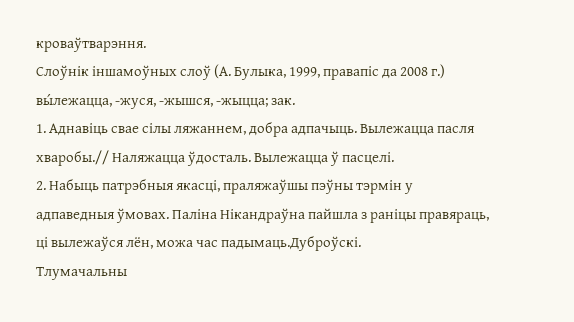кроваўтварэння.
Слоўнік іншамоўных слоў (А. Булыка, 1999, правапіс да 2008 г.)
вы́лежацца, ‑жуся, ‑жышся, ‑жыцца; зак.
1. Аднавіць свае сілы ляжаннем, добра адпачыць. Вылежацца пасля хваробы.// Наляжацца ўдосталь. Вылежацца ў пасцелі.
2. Набыць патрэбныя якасці, праляжаўшы пэўны тэрмін у адпаведныя ўмовах. Паліна Нікандраўна пайшла з раніцы правяраць, ці вылежаўся лён, можа час падымаць.Дуброўскі.
Тлумачальны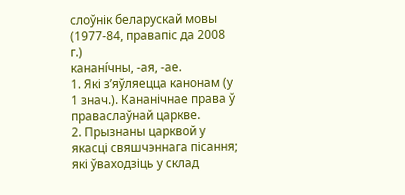слоўнік беларускай мовы (1977-84, правапіс да 2008 г.)
канані́чны, ‑ая, ‑ае.
1. Які з’яўляецца канонам (у 1 знач.). Кананічнае права ў праваслаўнай царкве.
2. Прызнаны царквой у якасці свяшчэннага пісання; які ўваходзіць у склад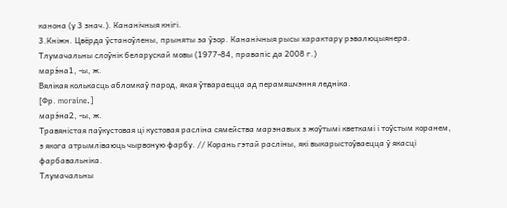канона (у 3 знач.). Кананічныя кнігі.
3.Кніжн. Цвёрда ўстаноўлены, прыняты за ўзор. Кананічныя рысы характару рэвалюцыянера.
Тлумачальны слоўнік беларускай мовы (1977-84, правапіс да 2008 г.)
марэ́на1, ‑ы, ж.
Вялікая колькасць абломкаў парод, якая ўтвараецца ад перамяшчэння ледніка.
[Фр. moraine.]
марэ́на2, ‑ы, ж.
Травяністая паўкустовая ці кустовая расліна сямейства марэнавых з жоўтымі кветкамі і тоўстым коранем, з якога атрымліваюць чырвоную фарбу. // Корань гэтай расліны, які выкарыстоўваецца ў якасці фарбавальніка.
Тлумачальны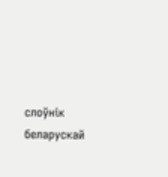слоўнік беларускай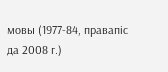мовы (1977-84, правапіс да 2008 г.)